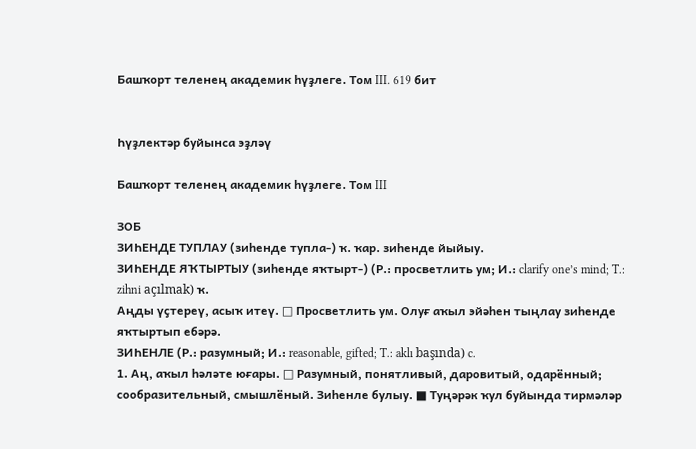Башҡорт теленең академик һүҙлеге. Том III. 619 бит


Һүҙлектәр буйынса эҙләү

Башҡорт теленең академик һүҙлеге. Том III

ЗОБ
ЗИҺЕНДЕ ТУПЛАУ (зиһенде тупла-) ҡ. ҡар. зиһенде йыйыу.
ЗИҺЕНДЕ ЯҠТЫРТЫУ (зиһенде яҡтырт-) (Р.: просветлить ум; И.: clarify one’s mind; T.: zihni açılmak) ҡ.
Аңды үҫтереү, асыҡ итеү. □ Просветлить ум. Олуғ аҡыл эйәһен тыңлау зиһенде яҡтыртып ебәрә.
ЗИҺЕНЛЕ (Р.: разумный; И.: reasonable, gifted; T.: aklı başında) c.
1. Аң, аҡыл һәләте юғары. □ Разумный, понятливый, даровитый, одарённый; сообразительный, смышлёный. Зиһенле булыу. ■ Туңәрәк ҡул буйында тирмәләр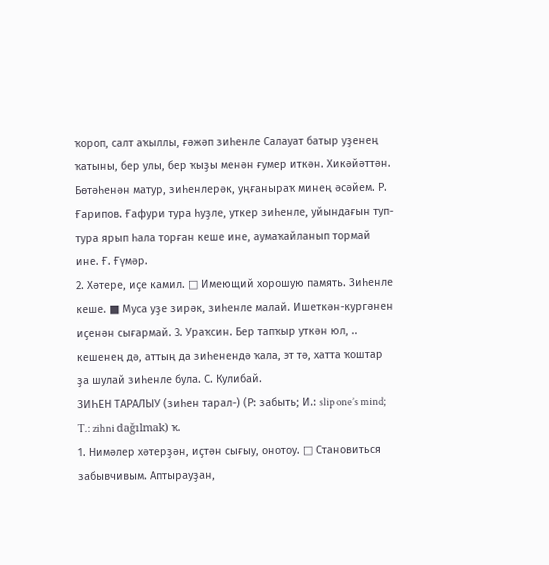ҡороп, салт аҡыллы, ғәжәп зиһенле Салауат батыр уҙенең ҡатыны, бер улы, бер ҡыҙы менән ғумер иткән. Хикәйәттән. Бөтәһенән матур, зиһенлерәк, уңғаныраҡ минең әсәйем. Р. Ғарипов. Ғафури тура һуҙле, уткер зиһенле, уйындағын туп-тура ярып һала торған кеше ине, аумаҡайланып тормай ине. Ғ. Ғүмәр.
2. Хәтере, иҫе камил. □ Имеющий хорошую память. Зиһенле кеше. ■ Муса уҙе зирәк, зиһенле малай. Ишеткән-кургәнен иҫенән сығармай. 3. Ураҡсин. Бер тапҡыр уткән юл, .. кешенең дә, аттың да зиһенендә ҡала, эт тә, хатта ҡоштар ҙа шулай зиһенле була. С. Кулибай.
ЗИҺЕН ТАРАЛЫУ (зиһен тарал-) (Р: забыть; И.: slip one’s mind; T.: zihni dağılmak) ҡ.
1. Нимәлер хәтерҙән, иҫтән сығыу, онотоу. □ Становиться забывчивым. Аптырауҙан,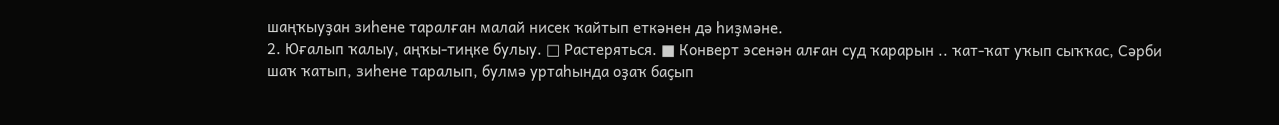шаңҡыуҙан зиһене таралған малай нисек ҡайтып еткәнен дә һиҙмәне.
2. Юғалып ҡалыу, аңҡы-тиңке булыу. □ Растеряться. ■ Конверт эсенән алған суд ҡарарын .. ҡат-ҡат уҡып сыҡҡас, Сәрби шаҡ ҡатып, зиһене таралып, булмә уртаһында оҙаҡ баҫып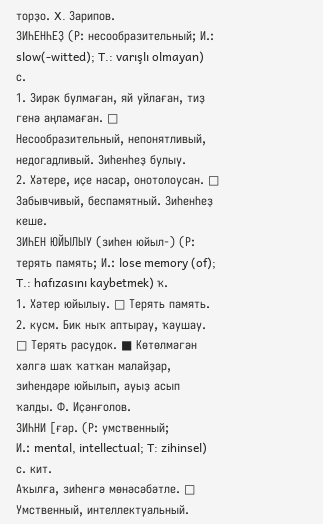торҙо. X. Зарипов.
ЗИҺЕНҺЕҘ (Р: несообразительный; И.: slow(-witted); T.: varışlı olmayan) с.
1. Зирәк булмаған, яй уйлаған, тиҙ генә аңламаған. □ Несообразительный, непонятливый, недогадливый. Зиһенһеҙ булыу.
2. Хәтере, иҫе насар, онотолоусан. □ Забывчивый, беспамятный. Зиһенһеҙ кеше.
ЗИҺЕН ЮЙЫЛЫУ (зиһен юйыл-) (Р: терять память; И.: lose memory (of); T.: hafızasını kaybetmek) ҡ.
1. Хәтер юйылыу. □ Терять память.
2. кусм. Бик ныҡ аптырау, ҡаушау. □ Терять расудок. ■ Көтөлмәгән хәлгә шаҡ ҡатҡан малайҙар, зиһендәре юйылып, ауыҙ асып ҡалды. Ф. Иҫәнғолов.
ЗИҺНИ [ғәр. (Р: умственный;
И.: mental, intellectual; T: zihinsel) с. кит.
Аҡылға, зиһенгә мөнәсәбәтле. □ Умственный, интеллектуальный.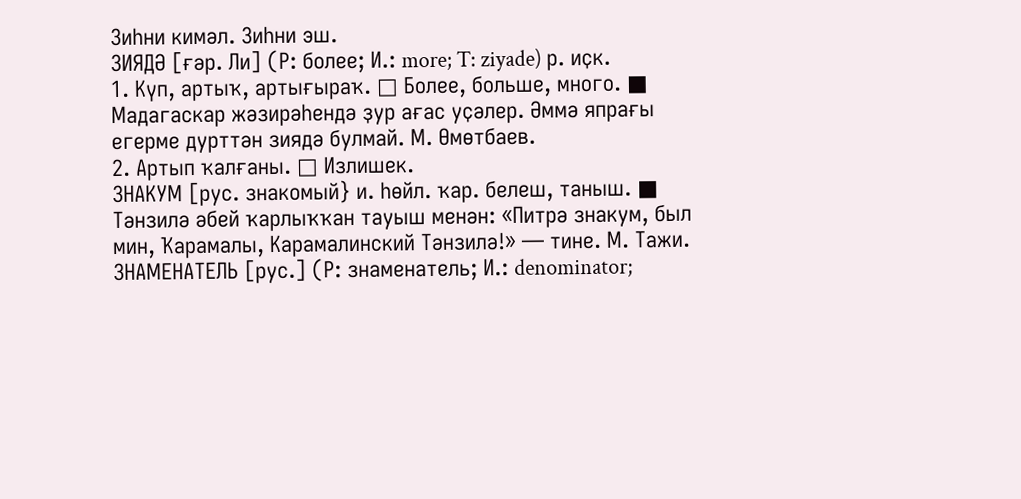Зиһни кимәл. Зиһни эш.
ЗИЯДӘ [ғәр. Ли] (Р: более; И.: more; T: ziyade) р. иҫк.
1. Күп, артыҡ, артығыраҡ. □ Более, больше, много. ■ Мадагаскар жәзирәһендә ҙур ағас уҫәлер. Әммә япрағы егерме дурттән зиядә булмай. М. Өмөтбаев.
2. Артып ҡалғаны. □ Излишек.
ЗНАКУМ [рус. знакомый} и. һөйл. ҡар. белеш, таныш. ■ Тәнзилә әбей ҡарлыҡҡан тауыш менән: «Питрә знакум, был мин, Ҡарамалы, Карамалинский Тәнзилә!» — тине. М. Тажи.
ЗНАМЕНАТЕЛЬ [рус.] (Р: знаменатель; И.: denominator;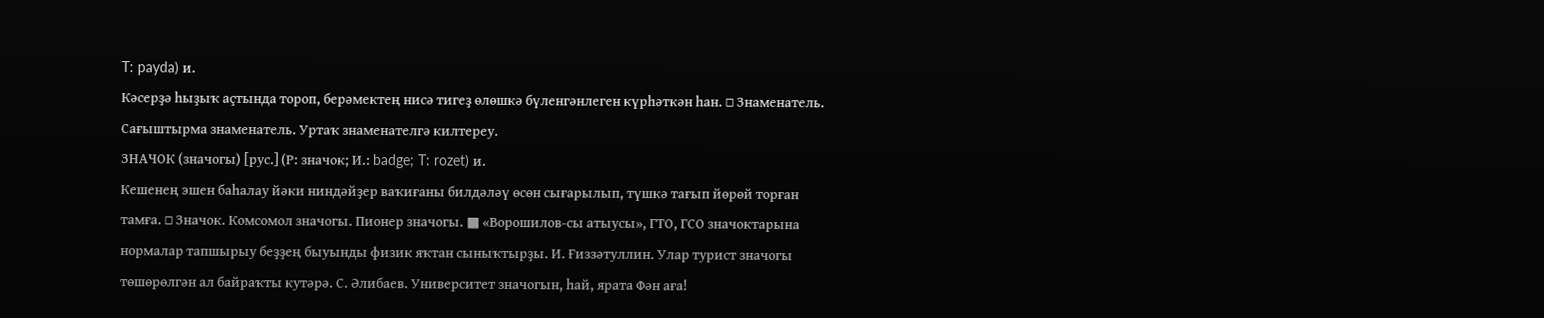T: payda) и.
Кәсерҙә һыҙыҡ аҫтында тороп, берәмектең нисә тигеҙ өлөшкә бүленгәнлеген күрһәткән һан. □ Знаменатель. Сағыштырма знаменатель. Уртаҡ знаменателгә килтереу.
ЗНАЧОК (значогы) [рус.] (Р: значок; И.: badge; T: rozet) и.
Кешенең эшен баһалау йәки ниндәйҙер ваҡиғаны билдәләү өсөн сығарылып, түшкә тағып йөрөй торған тамға. □ Значок. Комсомол значогы. Пионер значогы. ■ «Ворошилов-сы атыусы», ГТО, ГСО значоктарына нормалар тапшырыу беҙҙең быуынды физик яҡтан сыныҡтырҙы. И. Ғиззәтуллин. Улар турист значогы төшөрөлгән ал байраҡты кутәрә. С. Әлибаев. Университет значогын, һай, ярата Фән аға!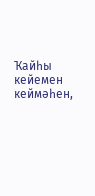Ҡайһы кейемен кеймәһен,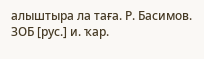алыштыра ла таға. Р. Басимов.
ЗОБ [рус.] и. ҡар.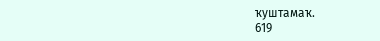ҡуштамаҡ.
619